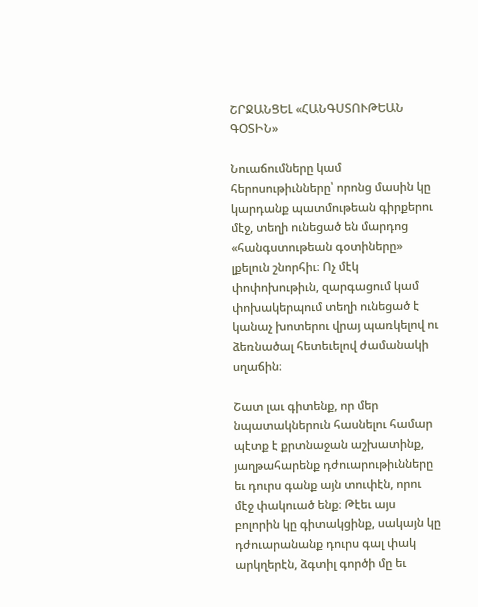ՇՐՋԱՆՑԵԼ «ՀԱՆԳՍՏՈՒԹԵԱՆ ԳՕՏԻՆ»

Նուաճումները կամ հերոսութիւնները՝ որոնց մասին կը կարդանք պատմութեան գիրքերու մէջ, տեղի ունեցած են մարդոց «հանգստութեան գօտիները» լքելուն շնորհիւ։ Ոչ մէկ փոփոխութիւն, զարգացում կամ փոխակերպում տեղի ունեցած է կանաչ խոտերու վրայ պառկելով ու ձեռնածալ հետեւելով ժամանակի սղաճին։

Շատ լաւ գիտենք, որ մեր նպատակներուն հասնելու համար պէտք է քրտնաջան աշխատինք, յաղթահարենք դժուարութիւնները եւ դուրս գանք այն տուփէն, որու մէջ փակուած ենք։ Թէեւ այս բոլորին կը գիտակցինք, սակայն կը դժուարանանք դուրս գալ փակ արկղերէն, ձգտիլ գործի մը եւ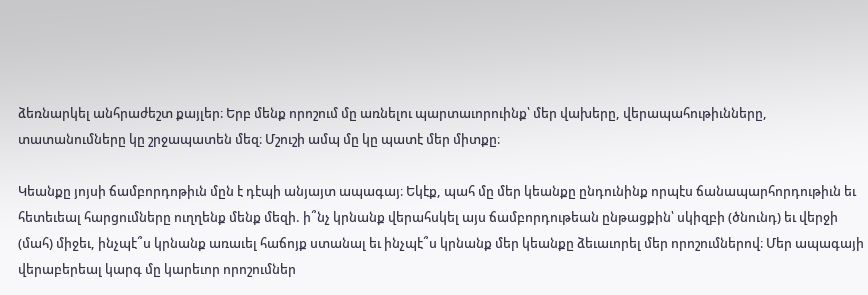ձեռնարկել անհրաժեշտ քայլեր։ Երբ մենք որոշում մը առնելու պարտաւորուինք՝ մեր վախերը, վերապահութիւնները, տատանումները կը շրջապատեն մեզ։ Մշուշի ամպ մը կը պատէ մեր միտքը։

Կեանքը յոյսի ճամբորդոթիւն մըն է դէպի անյայտ ապագայ։ Եկէք, պահ մը մեր կեանքը ընդունինք որպէս ճանապարհորդութիւն եւ հետեւեալ հարցումները ուղղենք մենք մեզի. ի՞նչ կրնանք վերահսկել այս ճամբորդութեան ընթացքին՝ սկիզբի (ծնունդ) եւ վերջի (մահ) միջեւ, ինչպէ՞ս կրնանք առաւել հաճոյք ստանալ եւ ինչպէ՞ս կրնանք մեր կեանքը ձեւաւորել մեր որոշումներով։ Մեր ապագայի վերաբերեալ կարգ մը կարեւոր որոշումներ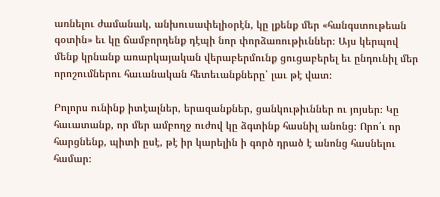առնելու ժամանակ, անխուսափելիօրէն, կը լքենք մեր «հանգստութեան գօտին» եւ կը ճամբորդենք դէպի նոր փորձառութիւններ։ Այս կերպով մենք կրնանք առարկայական վերաբերմունք ցուցաբերել եւ ընդունիլ մեր որոշումներու հաւանական հետեւանքները՝ լաւ թէ վատ։

Բոլորս ունինք իտէալներ, երազանքներ, ցանկութիւններ ու յոյսեր։ Կը հաւատանք, որ մեր ամբողջ ուժով կը ձգտինք հասնիլ անոնց։ Որո՛ւ որ հարցնենք, պիտի ըսէ, թէ իր կարելին ի գործ դրած է անոնց հասնելու համար։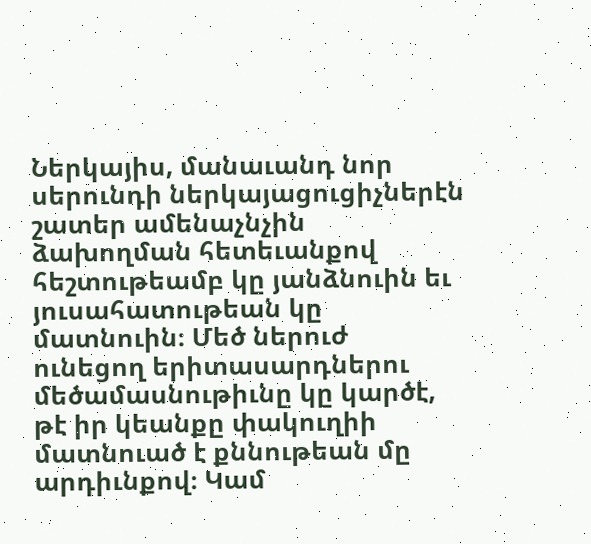Ներկայիս, մանաւանդ նոր սերունդի ներկայացուցիչներէն շատեր ամենաչնչին ձախողման հետեւանքով հեշտութեամբ կը յանձնուին եւ յուսահատութեան կը մատնուին։ Մեծ ներուժ ունեցող երիտասարդներու մեծամասնութիւնը կը կարծէ, թէ իր կեանքը փակուղիի մատնուած է քննութեան մը արդիւնքով։ Կամ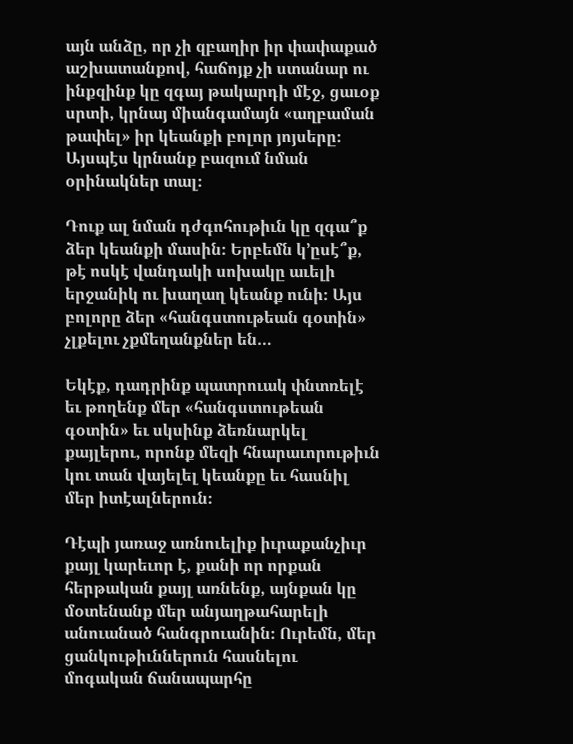այն անձը, որ չի զբաղիր իր փափաքած աշխատանքով, հաճոյք չի ստանար ու ինքզինք կը զգայ թակարդի մէջ, ցաւօք սրտի, կրնայ միանգամայն «աղբաման թափել» իր կեանքի բոլոր յոյսերը։ Այսպէս կրնանք բազում նման օրինակներ տալ։

Դուք ալ նման դժգոհութիւն կը զգա՞ք ձեր կեանքի մասին։ Երբեմն կ՚ըսէ՞ք, թէ ոսկէ վանդակի սոխակը աւելի երջանիկ ու խաղաղ կեանք ունի։ Այս բոլորը ձեր «հանգստութեան գօտին» չլքելու չքմեղանքներ են…

Եկէք, դադրինք պատրուակ փնտռելէ եւ թողենք մեր «հանգստութեան գօտին» եւ սկսինք ձեռնարկել քայլերու, որոնք մեզի հնարաւորութիւն կու տան վայելել կեանքը եւ հասնիլ մեր իտէալներուն։

Դէպի յառաջ առնուելիք իւրաքանչիւր քայլ կարեւոր է, քանի որ որքան հերթական քայլ առնենք, այնքան կը մօտենանք մեր անյաղթահարելի անուանած հանգրուանին։ Ուրեմն, մեր ցանկութիւններուն հասնելու մոգական ճանապարհը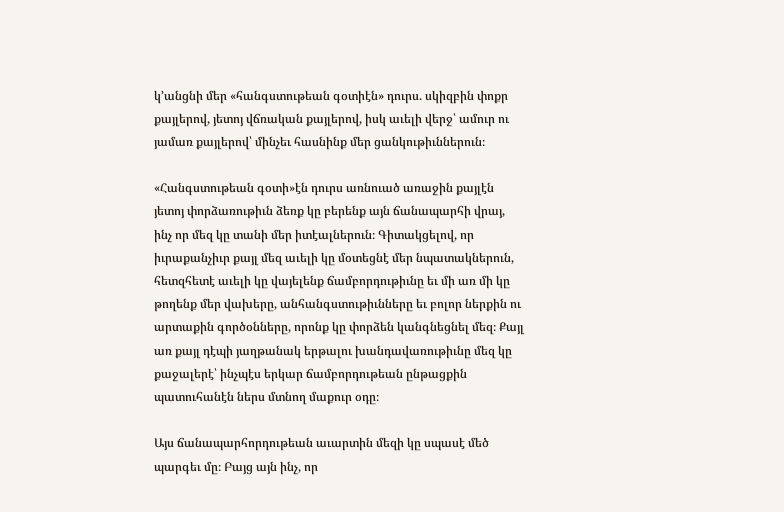կ՚անցնի մեր «հանգստութեան գօտիէն» դուրս. սկիզբին փոքր քայլերով, յետոյ վճռական քայլերով, իսկ աւելի վերջ՝ ամուր ու յամառ քայլերով՝ մինչեւ հասնինք մեր ցանկութիւններուն։

«Հանգստութեան գօտի»էն դուրս առնուած առաջին քայլէն յետոյ փորձառութիւն ձեռք կը բերենք այն ճանապարհի վրայ, ինչ որ մեզ կը տանի մեր իտէալներուն։ Գիտակցելով, որ իւրաքանչիւր քայլ մեզ աւելի կը մօտեցնէ մեր նպատակներուն, հետզհետէ աւելի կը վայելենք ճամբորդութիւնը եւ մի առ մի կը թողենք մեր վախերը, անհանգստութիւնները եւ բոլոր ներքին ու արտաքին գործօնները, որոնք կը փորձեն կանգնեցնել մեզ։ Քայլ առ քայլ դէպի յաղթանակ երթալու խանդավառութիւնը մեզ կը քաջալերէ՝ ինչպէս երկար ճամբորդութեան ընթացքին պատուհանէն ներս մտնող մաքուր օդը։

Այս ճանապարհորդութեան աւարտին մեզի կը սպասէ մեծ պարգեւ մը։ Բայց այն ինչ, որ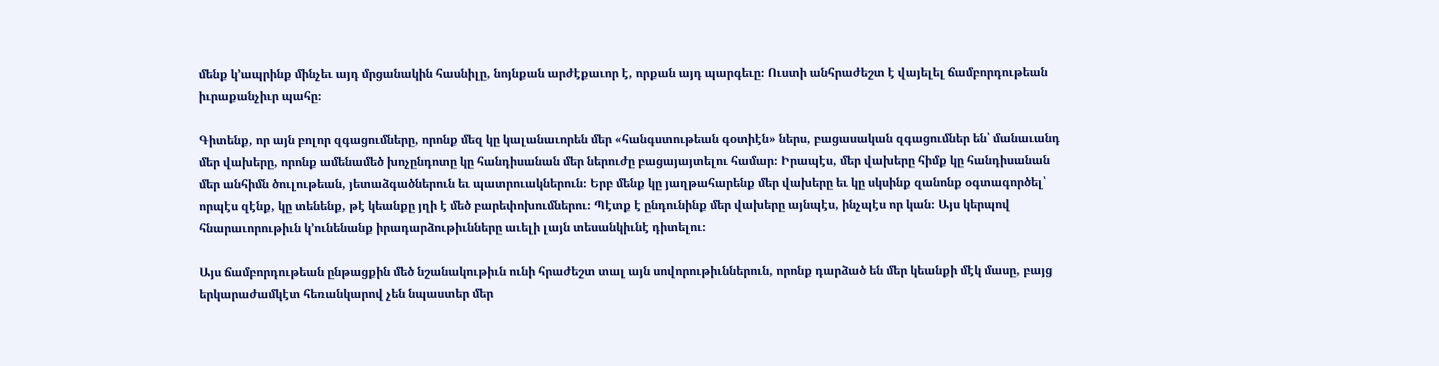մենք կ՚ապրինք մինչեւ այդ մրցանակին հասնիլը, նոյնքան արժէքաւոր է, որքան այդ պարգեւը։ Ուստի անհրաժեշտ է վայելել ճամբորդութեան իւրաքանչիւր պահը։

Գիտենք, որ այն բոլոր զգացումները, որոնք մեզ կը կալանաւորեն մեր «հանգստութեան գօտիէն» ներս, բացասական զգացումներ են՝ մանաւանդ մեր վախերը, որոնք ամենամեծ խոչընդոտը կը հանդիսանան մեր ներուժը բացայայտելու համար։ Իրապէս, մեր վախերը հիմք կը հանդիսանան մեր անհիմն ծուլութեան, յետաձգածներուն եւ պատրուակներուն։ Երբ մենք կը յաղթահարենք մեր վախերը եւ կը սկսինք զանոնք օգտագործել՝ որպէս զէնք, կը տենենք, թէ կեանքը յղի է մեծ բարեփոխումներու։ Պէտք է ընդունինք մեր վախերը այնպէս, ինչպէս որ կան։ Այս կերպով հնարաւորութիւն կ՚ունենանք իրադարձութիւնները աւելի լայն տեսանկիւնէ դիտելու։

Այս ճամբորդութեան ընթացքին մեծ նշանակութիւն ունի հրաժեշտ տալ այն սովորութիւններուն, որոնք դարձած են մեր կեանքի մէկ մասը, բայց երկարաժամկէտ հեռանկարով չեն նպաստեր մեր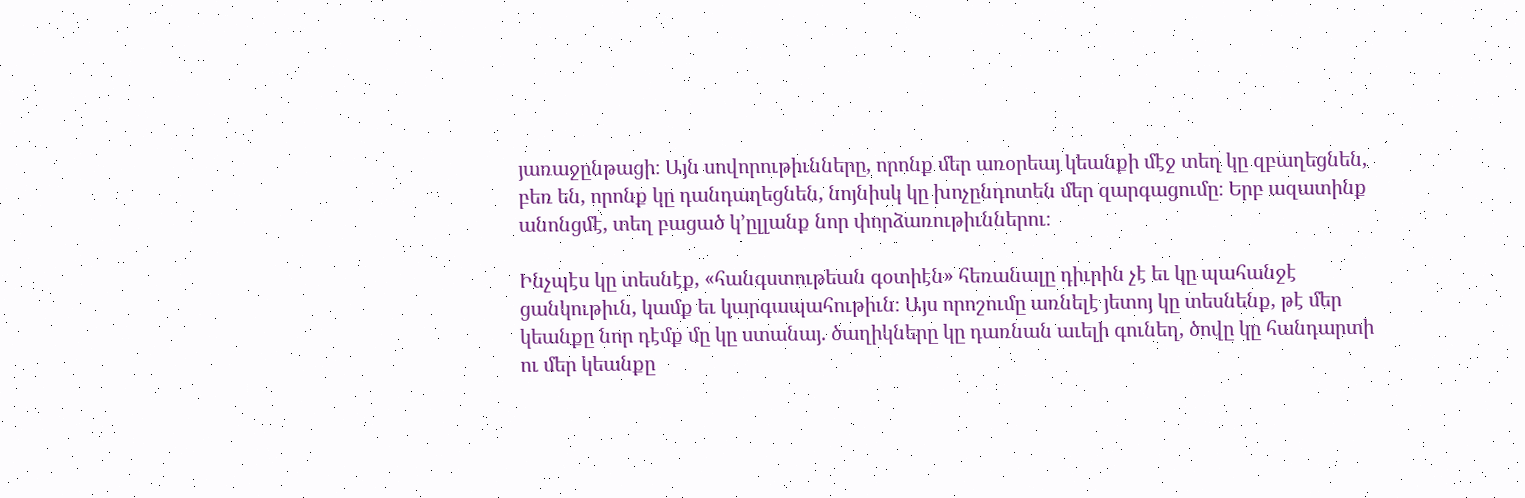յառաջընթացի։ Այն սովորութիւնները, որոնք մեր առօրեայ կեանքի մէջ տեղ կը զբաղեցնեն, բեռ են, որոնք կը դանդաղեցնեն, նոյնիսկ կը խոչընդոտեն մեր զարգացումը։ Երբ ազատինք անոնցմէ, տեղ բացած կ՚ըլլանք նոր փորձառութիւններու։

Ինչպէս կը տեսնէք, «հանգստութեան գօտիէն» հեռանալը դիւրին չէ եւ կը պահանջէ ցանկութիւն, կամք եւ կարգապահութիւն։ Այս որոշումը առնելէ յետոյ կը տեսնենք, թէ մեր կեանքը նոր դէմք մը կը ստանայ. ծաղիկները կը դառնան աւելի գունեղ, ծովը կը հանդարտի ու մեր կեանքը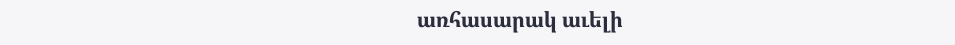առհասարակ աւելի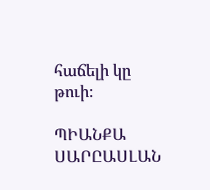հաճելի կը թուի։

ՊԻԱՆՔԱ ՍԱՐԸԱՍԼԱՆ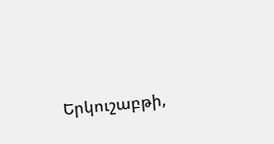Երկուշաբթի,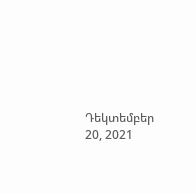Դեկտեմբեր 20, 2021